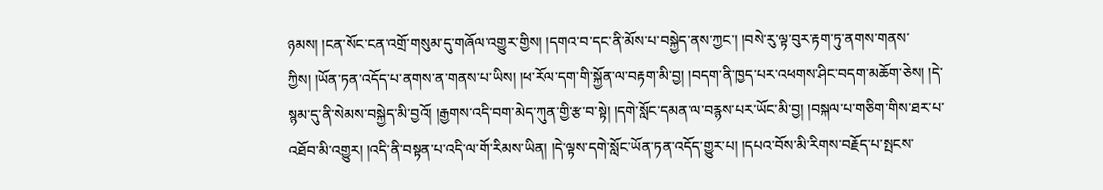ཉམས། །ངན་སོང་ངན་འགྲོ་གསུམ་དུ་གཞོལ་འགྱུར་གྱིས། །དགའ་བ་དང་ནི་མོས་པ་བསྐྱེད་ནས་ཀྱང་། །བསེ་རུ་ལྟ་བུར་རྟག་ཏུ་ནགས་གནས་ཀྱིས། །ཡོན་ཏན་འདོད་པ་ནགས་ན་གནས་པ་ཡིས། །ཕ་རོལ་དག་གི་སྐྱོན་ལ་བརྟག་མི་བྱ། །བདག་ནི་ཁྱད་པར་འཕགས་ཤིང་བདག་མཆོག་ཅེས། །དེ་སྙམ་དུ་ནི་སེམས་བསྐྱེད་མི་བྱའོ། །རྒྱགས་འདི་བག་མེད་ཀུན་གྱི་རྩ་བ་སྟེ། །དགེ་སློང་དམན་ལ་བརྙས་པར་ཡོང་མི་བྱ། །བསྐལ་པ་གཅིག་གིས་ཐར་པ་འཐོབ་མི་འགྱུར། །འདི་ནི་བསྟན་པ་འདི་ལ་གོ་རིམས་ཡིན། །དེ་ལྟས་དགེ་སློང་ཡོན་ཏན་འདོད་གྱུར་པ། །དཔའ་བོས་མི་རིགས་བརྗོད་པ་སྤངས་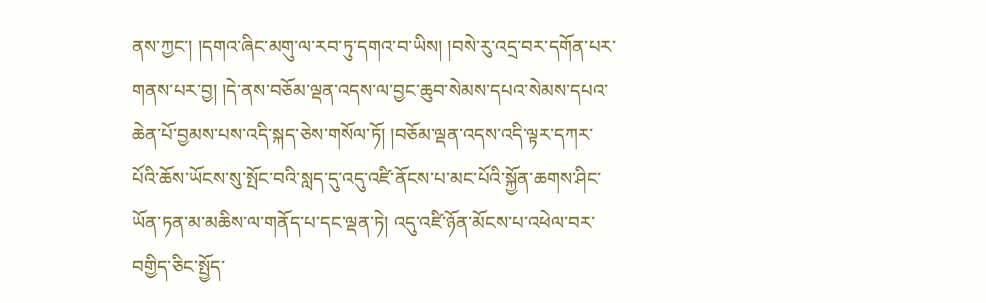ནས་ཀྱང་། །དགའ་ཞིང་མགུ་ལ་རབ་ཏུ་དགའ་བ་ཡིས། །བསེ་རུ་འདྲ་བར་དགོན་པར་གནས་པར་བྱ། །དེ་ནས་བཅོམ་ལྡན་འདས་ལ་བྱང་ཆུབ་སེམས་དཔའ་སེམས་དཔའ་ཆེན་པོ་བྱམས་པས་འདི་སྐད་ཅེས་གསོལ་ཏོ། །བཅོམ་ལྡན་འདས་འདི་ལྟར་དཀར་པོའི་ཆོས་ཡོངས་སུ་སྤོང་བའི་སླད་དུ་འདུ་འཛི་ནོངས་པ་མང་པོའི་སྐྱོན་ཆགས་ཤིང་ཡོན་ཏན་མ་མཆིས་ལ་གནོད་པ་དང་ལྡན་ཏེ། འདུ་འཛི་ཉོན་མོངས་པ་འཕེལ་བར་བགྱིད་ཅིང་སྤྱོད་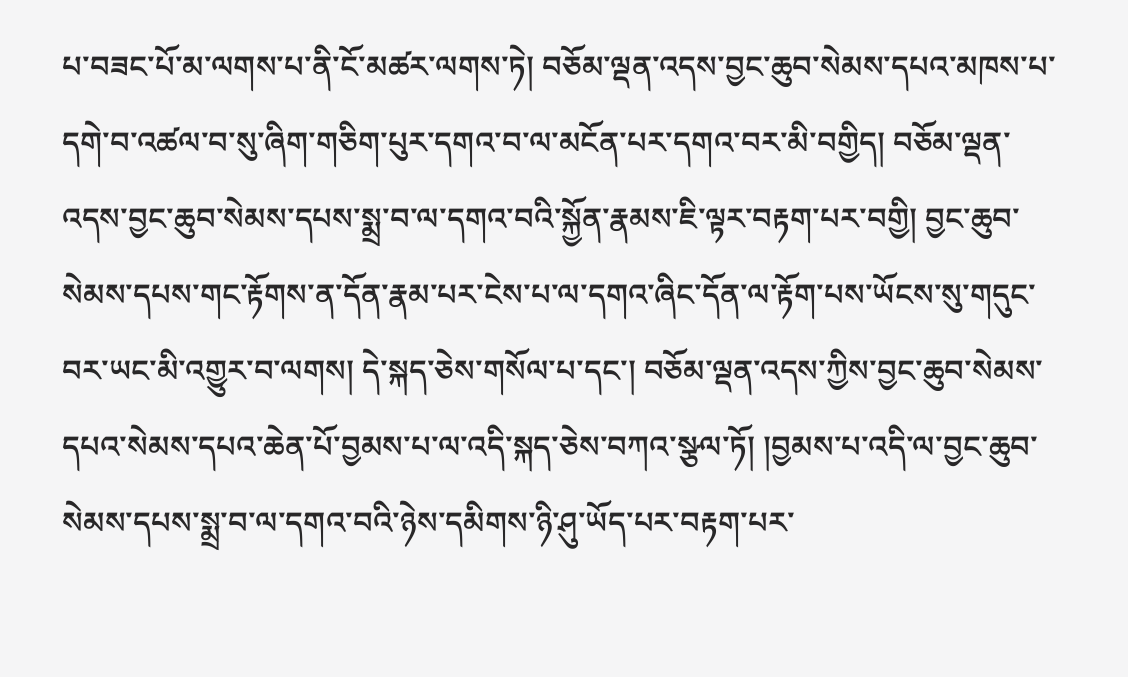པ་བཟང་པོ་མ་ལགས་པ་ནི་ངོ་མཚར་ལགས་ཏེ། བཅོམ་ལྡན་འདས་བྱང་ཆུབ་སེམས་དཔའ་མཁས་པ་དགེ་བ་འཚལ་བ་སུ་ཞིག་གཅིག་པུར་དགའ་བ་ལ་མངོན་པར་དགའ་བར་མི་བགྱིད། བཅོམ་ལྡན་འདས་བྱང་ཆུབ་སེམས་དཔས་སྨྲ་བ་ལ་དགའ་བའི་སྐྱོན་རྣམས་ཇི་ལྟར་བརྟག་པར་བགྱི། བྱང་ཆུབ་སེམས་དཔས་གང་རྟོགས་ན་དོན་རྣམ་པར་ངེས་པ་ལ་དགའ་ཞིང་དོན་ལ་རྟོག་པས་ཡོངས་སུ་གདུང་བར་ཡང་མི་འགྱུར་བ་ལགས། དེ་སྐད་ཅེས་གསོལ་པ་དང་། བཅོམ་ལྡན་འདས་ཀྱིས་བྱང་ཆུབ་སེམས་དཔའ་སེམས་དཔའ་ཆེན་པོ་བྱམས་པ་ལ་འདི་སྐད་ཅེས་བཀའ་སྩལ་ཏོ། །བྱམས་པ་འདི་ལ་བྱང་ཆུབ་སེམས་དཔས་སྨྲ་བ་ལ་དགའ་བའི་ཉེས་དམིགས་ཉི་ཤུ་ཡོད་པར་བརྟག་པར་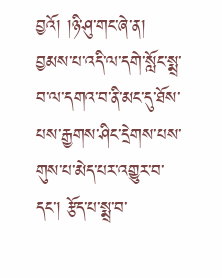བྱའོ། །ཉི་ཤུ་གང་ཞེ་ན། བྱམས་པ་འདི་ལ་དགེ་སློང་སྨྲ་བ་ལ་དགའ་བ་ནི་མང་དུ་ཐོས་པས་རྒྱགས་ཤིང་དྲེགས་པས་གུས་པ་མེད་པར་འགྱུར་བ་དང་། རྩོད་པ་སྨྲ་བ་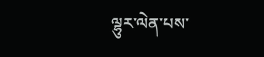ལྷུར་ལེན་པས་